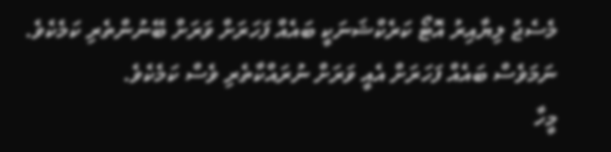މެސެޖު ލިޔާއިރު އޮޓޯ ކަރެކްޝަނަކީ ބައެއް ފަހަރަށް ވަރަށް ބޭނުންތެރި ކަމެކެވެ. ނަމަވެސް ބައެއް ފަހަރަށް އެއީ ވަރަށް ނުރައްކާތެރި ވެސް ކަމެކެވެ.
މީހާ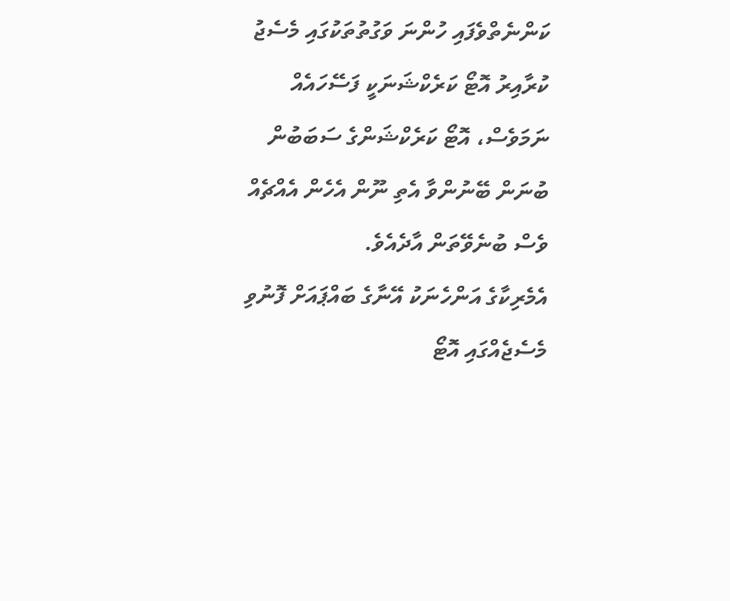ކަންނެތްވެފައި ހުންނަ ވަގުތުތަކުގައި މެސެޖު ކުރާއިރު އޮޓޯ ކަރެކްޝަނަކީ ފަސޭހައެއް ނަމަވެސް، އޮޓޯ ކަރެކްޝަންގެ ސަބަބުން ބުނަން ބޭނުންވާ އެތި ނޫން އެހެން އެއްޗެއް ވެސް ބުނެވޭތަން އާދެއެވެ.
އެމެރިކާގެ އަންހެނަކު އޭނާގެ ބައްޕައަށް ފޮނުވި މެސެޖެއްގައި އޮޓޯ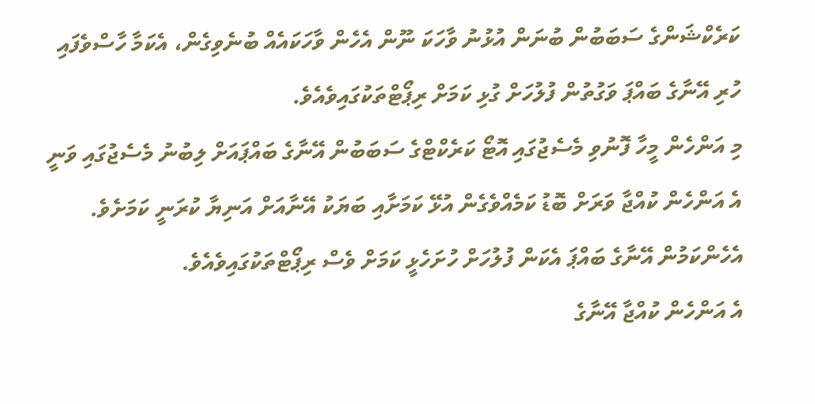ކަރެކްޝަންގެ ސަބަބުން ބުނަން އުޅުނު ވާހަކަ ނޫން އެހެން ވާހަކައެއް ބުނެވިގެން، އެކަމާ ހާސްވެފައި ހުރި އޭނާގެ ބައްޕަ ވަގުތުން ފުލުހަށް ގުޅި ކަމަށް ރިޕޯޓްތަކުގައިވެއެވެ.
މި އަންހެން މީހާ ފޮނުވި މެސެޖުގައި އޮޓޯ ކަރެކްޓްގެ ސަބަބުން އޭނާގެ ބައްޕައަށް ލިބުނު މެސެޖުގައި ވަނީ އެ އަންހެން ކުއްޖާ ވަރަށް ބޮޑު ކަމެއްވެގެން އުޅޭ ކަމަށާއި ބަޔަކު އޭނާއަށް އަނިޔާ ކުރަނީ ކަމަށެވެ. އެހެންކަމުން އޭނާގެ ބައްޕަ އެކަން ފުލުހަށް ހުށަހެޅީ ކަމަށް ވެސް ރިޕޯޓްތަކުގައިވެއެވެ.
އެ އަންހެން ކުއްޖާ އޭނާގެ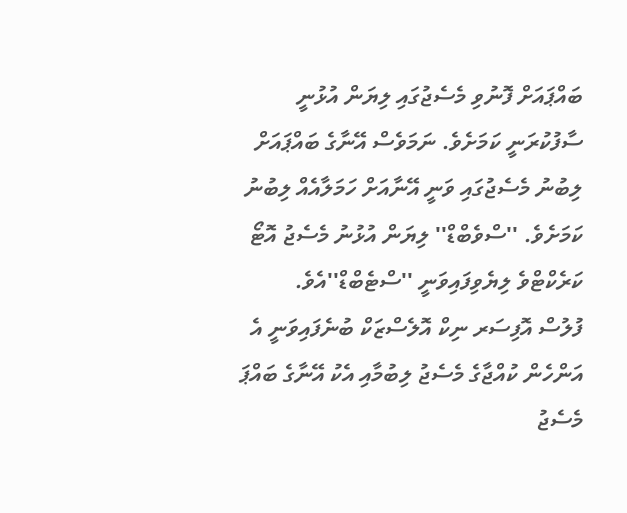ބައްޕައަށް ފޮނުވި މެސެޖުގައި ލިޔަން އުޅުނީ ސާފުކުރަނީ ކަމަށެވެ. ނަމަވެސް އޭނާގެ ބައްޕައަށް ލިބުނު މެސެޖުގައި ވަނީ އޭނާއަށް ހަމަލާއެއް ލިބުނު ކަމަށެވެ. ''ސްވެބްޑް'' ލިޔަން އުޅުނު މެސެޖު އޮޓޯ ކަރެކްޓްވެ ލިޔެވިފައިވަނީ ''ސްޓެބްޑް''އެވެ.
ފުލުސް އޮފިސަރ ނިކް އޮލެސްޒަކް ބުނެފައިވަނީ އެ އަންހެން ކުއްޖާގެ މެސެޖު ލިބުމާއި އެކު އޭނާގެ ބައްޕަ މެސެޖު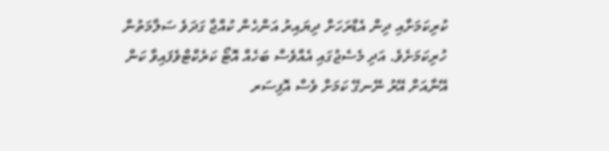ކުރިކަމަށާއި ދިން އެޑްރަހަށް ދިޔައިރު އަންހެން ކުއްޖާ ގަދަވެ ސަލާމަތުން ހުރިކަމަށެވެ. އަދި މެސެޖުގައި އެއްވެސް ބަހެއް އޮޓޯ ކަރެކްޓްވެފައިވާ ކަން އޭނާއަށް އޭރު ނޭނގޭ ކަމަށް ވެސް އޮފިސަރ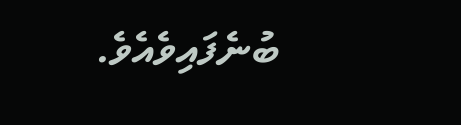ބުނެފައިވެއެވެ.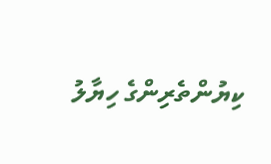ކިޔުންތެރިންގެ ހިޔާލު